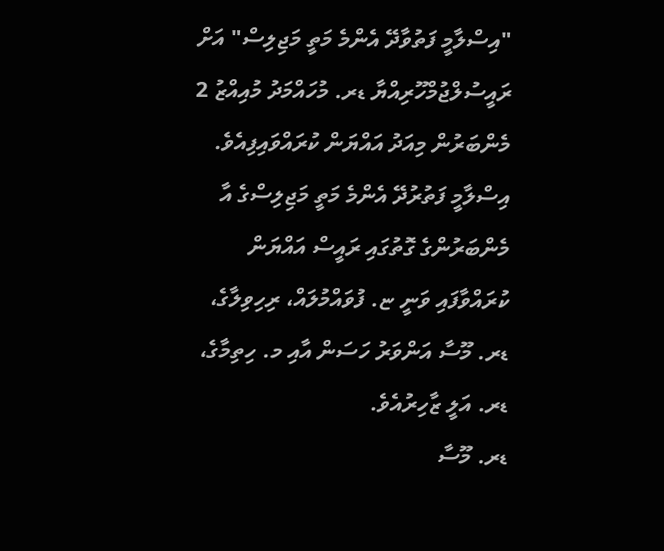"އިސްލާމީ ފަތުވާދޭ އެންމެ މަތީ މަޖިލިސް" އަށް ރައީސުލްޖުމްހޫރިއްޔާ ޑރ. މުހައްމަދު މުއިއްޒު 2 މެންބަރުން މިއަދު އައްޔަން ކުރައްވައިފިއެވެ.
އިސްލާމީ ފަތުރުދޭ އެންމެ މަތީ މަޖިލިސްގެ އާ މެންބަރުންގެ ގޮތުގައި ރައީސް އައްޔަން ކުރައްވާފައި ވަނީ ޏ. ފުވައްމުލައް، ރިހިވިލާގެ، ޑރ. މޫސާ އަންވަރު ހަސަން އާއި މ. ހިތިމާގެ، ޑރ. އަލީ ޒާހިރުއެވެ.
ޑރ. މޫސާ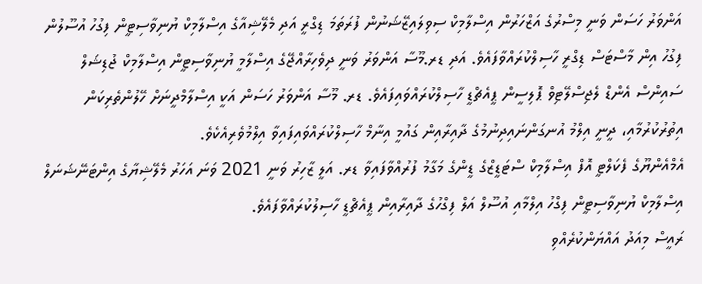އަންވަރު ހަސަން ވަނީ މިސްރުގެ އަޒްހަރުން އިސްލާމިކް ސިވިލައިޒޭޝަނުން ފުރަތަމަ ޑިގްރީ އަދި މެލޭޝިއާގެ އިސްލާމިކް ޔުނިވާސިޓީން ފިގުހު އުސޫލުން ފިގުހު އިން މާސްޓަސް ޑިގްރީ ހާސިލްކުރައްވާފައެވެ. އަދި ޑރ.މޫސާ އަންވަރު ވަނީ ދިވެހިރާއްޖޭގެ އިސްލާމީ ޔުނިވާސިޓީން އިސްލާމިކް ޖުޑިޝަލް ސައިންސް އެންޑް ލެޖިސްލޭޓިވް ޕޮލިސީން ޕީއެޗްޑީ ހާސިލްކުރައްވައިފައެވެ. ޑރ. މޫސާ އަންވަރު ހަސަން އަކީ އިސްލާމްދީނަށް ހޭލުންތެރިކަން އިތުރުކުރުމާއި، ދީނީ އިލްމު އުނގަންނައިދިނުމުގެ ދާއިރާއިން ގައުމީ އިނާމް ހާސިލްކުރައްވައިފައިވާ އިލްމުވެރިއެކެވެ.
އެމްއެންޔޫގެ ފެކަލްޓީ އޮފް އިސްލާމިކް ސްޓަޑީޒްގެ ޑީންގެ މަގާމު ފުރުއްވާފައިވާ ޑރ. އަލީ ޒާހިރު ވަނީ 2021 ވަނަ އަހަރު މެލޭޝިޔާގެ އިންޓަނޭޝަނަލް އިސްލާމިކް ޔުނިވާސިޓީން ފިގްހު އިލްމާއި އުސޫލް އަލް ފިގްހުގެ ދާއިރާއިން ޕީއެޗްޑީ ހާސިލުކުރައްވާފައެވެ.
ރައީސް މިއަދު އައްޔަންކުރެއްވި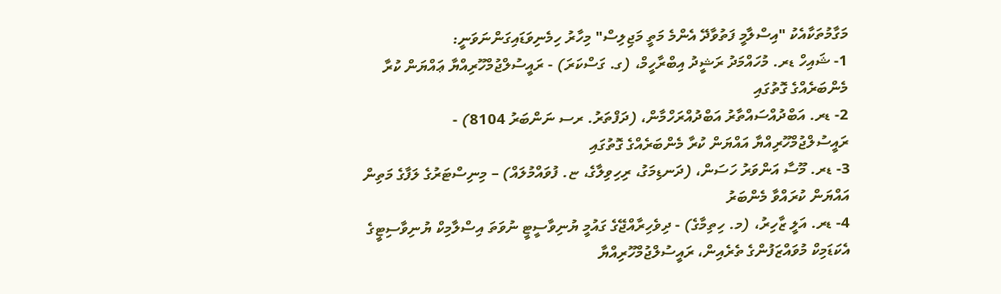މަގާމުތަކާއެކު "އިސްލާމީ ފަތުވާދޭ އެންމެ މަތީ މަޖިލިސް" މިހާރު ހިމެނިވަޑައިގަންނަވަނީ:
1- ޝައިހް ޑރ. މުހައްމަދު ރަޝީދު އިބްރާހީމް، (ގ. ގަސްކަރަ) - ރައީސުލްޖުމްހޫރިއްޔާ ޢައްޔަން ކުރާ މެންބަރެއްގެ ގޮތުގައި
2- ޑރ. އަބްދުއްސައްތާރު އަބްދުއްރަހްމާން، (ދަފްތަރު. ރސ ނަންބަރު 8104) - ރައީސުލްޖުމްހޫރިއްޔާ އައްޔަން ކުރާ މެންބަރެއްގެ ގޮތުގައި
3- ޑރ. މޫސާ އަންވަރު ހަސަން، (ދަނޑިމަގު، ރިހިވިލާގެ، ޏ. ފުވައްމުލައް) – މިނިސްޓަރުގެ ލަފާގެ މަތިން އައްޔަން ކުރައްވާ މެންބަރު
4- ޑރ. އަލީ ޒާހިރު، (މ. ހިތިމާގެ) - ދިވެހިރާއްޖޭގެ ގައުމީ ޔުނިވާސީޓީ ނުވަތަ އިސްލާމިކް ޔުނިވާސިޓީގެ އެކަޑަމިކް މުވައްޒަފުންގެ ތެރެއިން، ރައީސުލްޖުމްހޫރިއްޔާ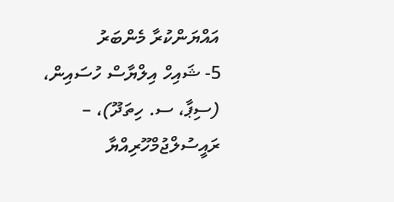އައްޔަންކުރާ މެންބަރު
5- ޝައިހް އިލްޔާސް ހުސައިން، (ސިޕާ، ސ. ހިތަދޫ)، – ރައީސުލްޖުމްހޫރިއްޔާ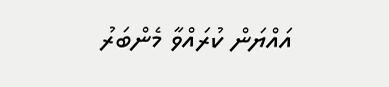އައްޔަން ކުރައްވާ މެންބަރު